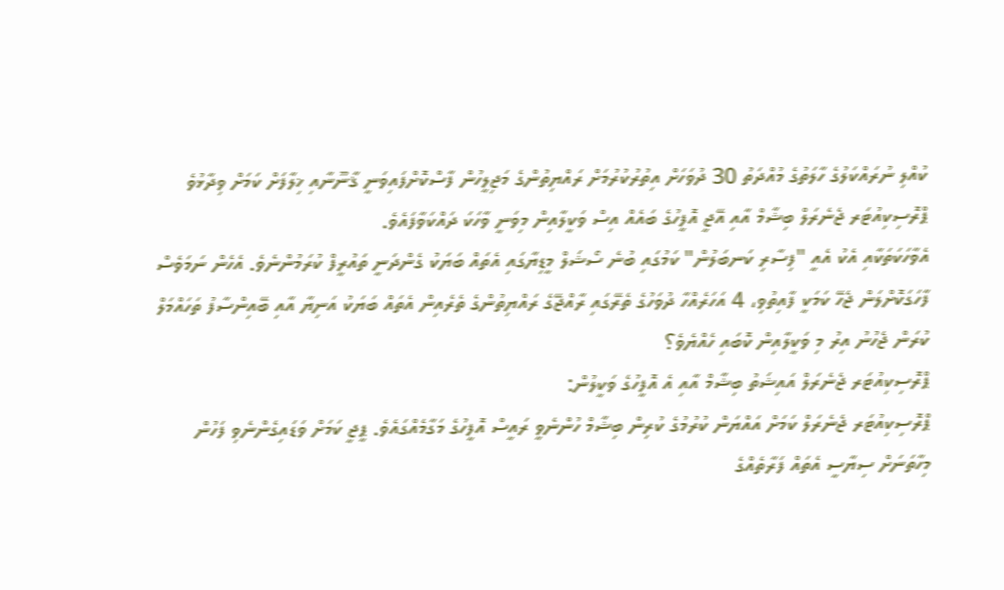ކުއްލި ނުރައްކަލުގެ ހާލަތުގެ މުއްދަތު 30 ދުވަހަށް އިތުރުކުރުމަށް ރައްޔިތުންގެ މަޖިލީހުން ފާސްކޮށްފައިވަނީ ޤާނޫނާއި ޚިލާފަށް ކަމަށް ވިދާޅުވެ ޕްރޮސިކިއުޓަރ ޖެނެރަލް ބިޝާމް އާއި އޭޖީ އޮފީހުގެ ބައެއް އިސް ވަކީލާއިން މިވަނީ ވާހަކަ ދައްކަވާފައެވެ.
އެވާހަކަތަކާއި އެކު އެއީ "ފިސާރި ކަނބަލުން" ކަމުގައި ބުނެ ސޯޝަލް މީޑިޔާގައި އެތައް ބަޔަކު ގެންދަނީ ތައުރީފް ކުރަމުންނެވެ. އެހެން ނަމަވެސް ފާހަގަކޮށްލަން ޖެހޭ ކަމަކީ ފާއިތުވި، 4 އަހަރެއްހާ ދުވަހުގެ ތެރޭގައި ރާއްޖޭގެ ރައްޔިތުންގެ ތެރެއިން އެތައް ބަޔަކު އަނިޔާ އާއި ބޭއިންސާފު ތަހައްމަލް ކުރަން ޖެހުނު އިރު މި ވަކީލާއިން ކޮބައި ހެއްޔެވެ؟
ޕްރޮސިކިއުޓަރ ޖެނެރަލް އައިޝަތު ބިޝާމް އާއި އެ އޮފީހުގެ ވަކީލުން:
ޕްރޮސިކިއުޓަރ ޖެނެރަލް ކަމަށް އައްޔަން ކުރުމުގެ ކުރިން ބިޝާމް ހުންނެވީ ރައީސް އޮފީހުގެ މަގާމެއްގައެވެ. ޕީޖީ ކަމަށް ވަޑައިގެންނެވި ފަހުން މިހާތަނަށް ސިޔާސީ އެތައް ފަރާތެއްގެ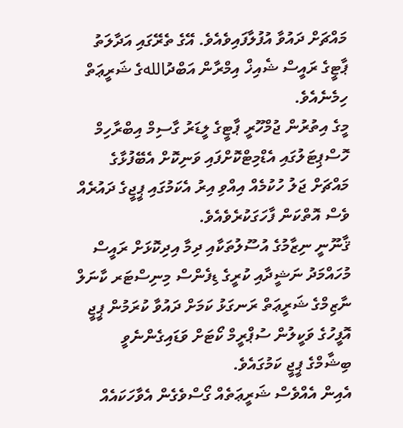މައްޗަށް ދައުވާ އުފުލާފައިވެއެވެ. އޭގެ ތެރޭގައި އަދާލަތު ޕާޓީގެ ރައީސް ޝެއިޚް އިމްރާން އަބްދުاللهގެ ޝަރީޢަތް ހިމެނެއެވެ.
މީގެ އިތުރުން ޖުމްހޫރީ ޕާޓީގެ ލީޑަރު ގާސިމް އިބްރާހިމް ހޮސްޕިޓަލުގައި އެޑްމިޓްކޮށްފައި ވަނިކޮށް އެބޭފުޅާގެ މައްޗަށް ޖަލު ހުކުމެއް އިއްވި އިރު އެކަމުގައި ޕީޖީގެ ދައުރެއް ވެސް އޮތްކަން ފާހަގަކުރެވެއެވެ.
ޤާނޫނީ ނިޒާމުގެ އުސޫލުތަކާއި ދިމާ އިދިކޮޅަށް ރައީސް މުހައްމަދު ނަޝީދާއި ކުރީގެ ޑިފެންސް މިނިސްޓަރ ކާނަލް ނާޒިމްގެ ޝަރީޢަތް ރަނގަޅު ކަމަށް ދައުވާ ކުރަމުން ޕީޖީ އޮފީހުގެ ވަކީލުން ސުޕްރީމް ކޯޓަށް ވަޑައިގެންނެވީ ބިޝާމްގެ ޕީޖީ ކަމުގައެވެ.
އެއިން އެއްވެސް ޝަރީޢަތެއް ގޯސްވެގެން އެވާހަކައެއް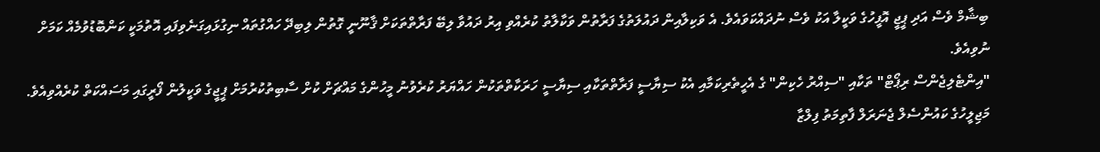ބިޝާމް ވެސް އަދި ޕީޖީ އޮފީހުގެ ވަކީލާ އަކު ވެސް ނުދައްކަވައެވެ. އެ ވަކިލާއިން ދައުލަތުގެ ފަރާތުން ވަކާލާތު ކުރެއްވި އިރު ދައުވާ ލިބޭ ފަރާތްތަކަށް ޤާނޫނީ ގޮތުން ލިބިދޭ ހައްގުތައް ނިގުޅައިގަނެވިފައި އޮތުމަކީ ކަންބޮޑުވުމެއް ކަމަށް ނުވިއެވެ.
"އިންޓެލިޖެންސް ރިޕޯޓް" ތަކާއި "ސިއްރު ހެކިން" ގެ އެހީތެރިކަމާއި އެކު ސިޔާސީ ފަރާތްތަކާއި ސިޔާސީ ހަރަކާތްތަކުން ހައްޔަރު ކުރެވުނު މީހުންގެ މައްޗަށް ކުށް ސާބިތުކުރުމަށް ޕީޖީގެ ވަކީލުން ފޯރީގައި މަސައްކަތް ކުރެއްވިއެވެ.
މަޖިލީހުގެ ކައުންސެލް ޖެނަރަލް ފާތިމަތު ފިލްޒާ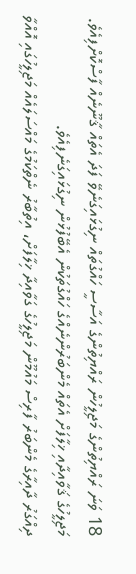18 ވަނަ ރައްޔިތުންގެ މަޖިލީހުން ރައްޔިތުންގެ އަސާސީ ހައްގުތައް ނިގުޅައިގަނެވޭ ފަދަ އެތައް ޤާނޫނެއް ފާސްކޮށްފިއެވެ. މަޖިލީހުގެ ޤަވާއިދާއި ޚިލާފަށް އެތައް މެންބަރުންނެއްގެ ހައްގުތަކުން އެބޭފުޅުން ނިގުޅައިގަނެފިއެވެ.
ދިއްގަރު ދާއިރާގެ މެންބަރު ފާރިސް މައުމޫން މަޖިލީހުގެ ގަވާއިދާ ޚިލާފަށް، އިތުބާރު ނެތްކަމުގެ މައްސަލައެއް މަޖިލީހުގައި އޮއްވާ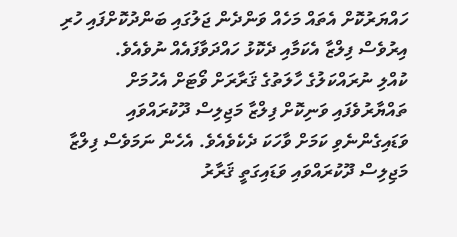ހައްޔަރުކޮށް އެތައް މަހެއް ވަންދެން ޖަލުގައި ބަންދުކޮށްފައި ހުރި އިރުވެސް ފިލްޒާ އެކަމާއި ދެކޮޅު ހައްދަވާފައެއް ނުވެއެވެ.
ކުއްލި ނުރައްކަލުގެ ހާލަތުގެ ޤަރާރަށް ވޯޓަށް އެހުމަށް ތައްޔާރުވެފައި ވަނިކޮށް ފިލްޒާ މަޖިލިސް ދޫކުރައްވައި ވަޑައިގެންނެވި ކަމަށް ވާހަކަ ދެކެވެއެވެ. އެހެން ނަމަވެސް ފިލްޒާ މަޖިލިސް ދޫކުރައްވައި ވަޑައިގަތީ ޤަރާރު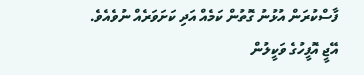ފާސްކުރަން އުޅުނު ގޮތުން ކަމެއް އަދި ކަށަވަރެއް ނުވެއެވެ.
އޭޖީ އޮފީހުގެ ވަކީލުން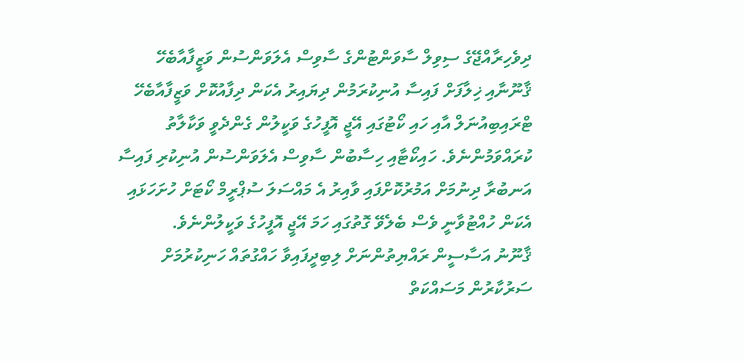ދިވެހިރާއްޖޭގެ ސިވިލް ސާވަންޓުންގެ ސާވިސް އެލަވަންސުން ވަޒީފާއާބެހޭ ޤާނޫނާއި ޚިލާފަށް ފައިސާ އުނިކުރަމުން ދިޔައިރު އެކަން ދިފާއުކޮށް ވަޒީފާއާބެހޭ ޓްރައިބިއުނަލް އާއި ހައި ކޯޓުގައި އޭޖީ އޮފީހުގެ ވަކީލުން ގެންދެވީ ވަކާލާތު ކުރައްވަމުންނެވެ. ހައިކޯޓާއި ހިސާބުން ސާވިސް އެލަވަންސުން އުނިކުރި ފައިސާ އަނބުރާ ދިނުމަށް އަމުރުކޮށްފައި ވާއިރު އެ މައްސަލަ ސުޕްރީމް ކޯޓަށް ހުށަހަޅައި އެކަން ހުއްޓުވާނީ ވެސް ބެލެވޭ ގޮތުގައި ހަމަ އޭޖީ އޮފީހުގެ ވަކީލުންނެވެ.
ޤާނޫނު އަސާސީން ރައްޔިތުންނަށް ލިބިދީފައިވާ ހައްގުތައް ހަނިކުރުމަށް ސަރުކާރުން މަސައްކަތް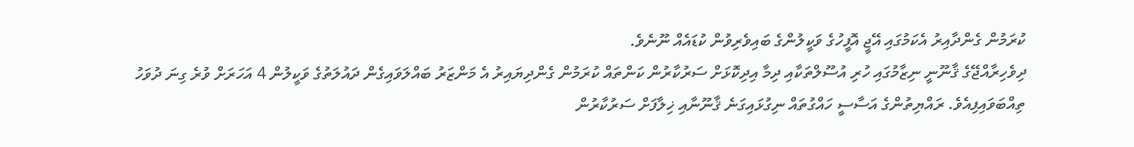ކުރަމުން ގެންދާއިރު އެކަމުގައި އޭޖީ އޮފީހުގެ ވަކީލުންގެ ބައިވެރިވުން ކުޑައެއް ނޫނެވެ.
ދިވެހިރާއްޖޭގެ ޤާނޫނީ ނިޒާމުގައި ހުރި އުސޫލްތަކާއި ދިމާ އިދިކޮޅަށް ސަރުކާރުން ކަންތައް ކުރަމުން ގެންދިޔައިރު އެ މަންޒަރު ބައްލަވައިގެން ދައުލަތުގެ ވަކީލުން 4 އަހަރަށް ވުރެ ގިނަ ދުވަހު ތިއްބަވައިފިއެވެ. ރައްޔިތުންގެ އަސާސީ ހައްގުތައް ނިގުޅައިގަނެ ޤާނޫނާއި ޚިލާފަށް ސަރުކާރުން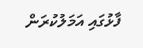ފާޅުގައި އަމަލުކުރަން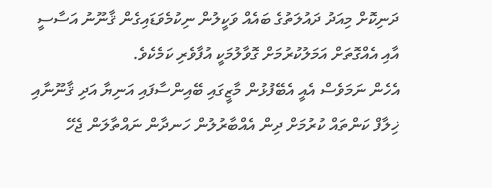ދަނިކޮށް މިއަދު ދައުލަތުގެ ބައެއް ވަކީލުން ނިކުމެވަޑައިގެން ޤާނޫނު އަސާސީ އާއި އެއްގޮތަށް އަމަލުކުރުމަށް ގޮވާލުމަކީ އުފާވެރި ކަމެކެވެ.
އެހެން ނަމަވެސް އެއީ އެބޭފުޅުން މާޒީގައި ބޭއިންސާފައި އަނިޔާ އަދި ޤާނޫނާއި ޚިލާފް ކަންތައް ކުރުމަށް ދިން އެއްބާރުލުން ހަނދާން ނައްތާލަން ޖެހޭ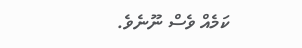ކަމެއް ވެސް ނޫނެވެ.